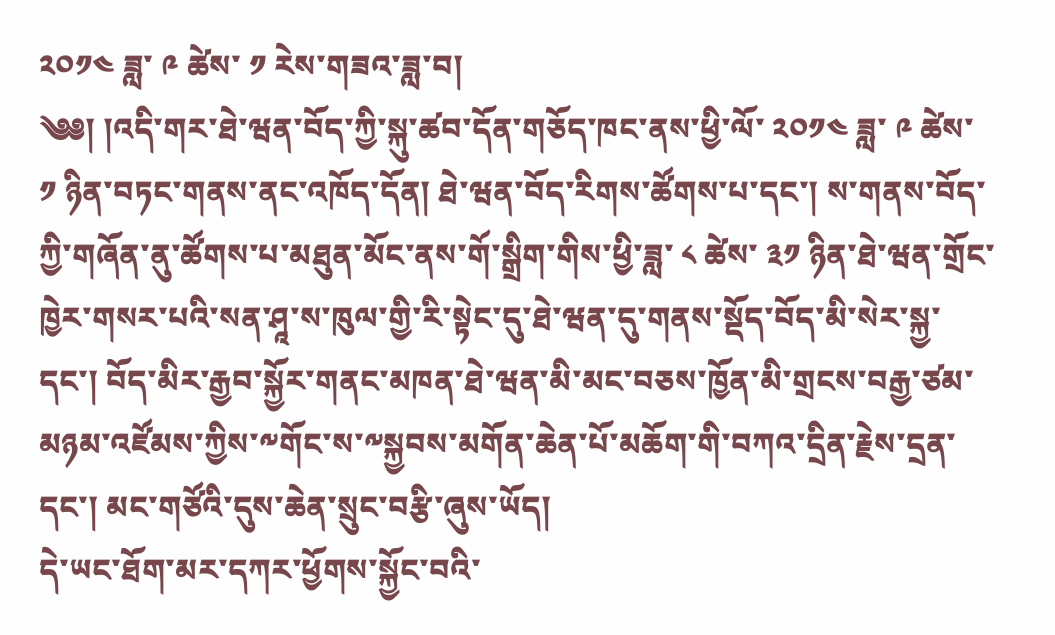༢༠༡༤ ཟླ་ ༩ ཚེས་ ༡ རེས་གཟའ་ཟླ་བ།
༄༅། །འདི་གར་ཐེ་ཝན་བོད་ཀྱི་སྐུ་ཚབ་དོན་གཅོད་ཁང་ནས་ཕྱི་ལོ་ ༢༠༡༤ ཟླ་ ༩ ཚེས་ ༡ ཉིན་བཏང་གནས་ནང་འཁོད་དོན། ཐེ་ཝན་བོད་རིགས་ཚོགས་པ་དང་། ས་གནས་བོད་ཀྱི་གཞོན་ནུ་ཚོགས་པ་མཐུན་མོང་ནས་གོ་སྒྲིག་གིས་ཕྱི་ཟླ་ ༨ ཚེས་ ༣༡ ཉིན་ཐེ་ཝན་གྲོང་ཁྱེར་གསར་པའི་སན་ཤཱ་ས་ཁུལ་གྱི་རི་སྟེང་དུ་ཐེ་ཝན་དུ་གནས་སྡོད་བོད་མི་སེར་སྐྱ་དང་། བོད་མིར་རྒྱབ་སྐྱོར་གནང་མཁན་ཐེ་ཝན་མི་མང་བཅས་ཁྱོན་མི་གྲངས་བརྒྱ་ཙམ་མཉམ་འཛོམས་ཀྱིས་༸གོང་ས་༸སྐྱབས་མགོན་ཆེན་པོ་མཆོག་གི་བཀའ་དྲིན་རྗེས་དྲན་དང་། མང་གཙོའི་དུས་ཆེན་སྲུང་བརྩི་ཞུས་ཡོད།
དེ་ཡང་ཐོག་མར་དཀར་ཕྱོགས་སྐྱོང་བའི་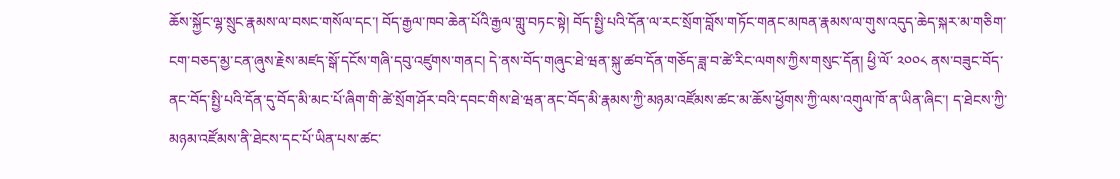ཆོས་སྐྱོང་ལྷ་སྲུང་རྣམས་ལ་བསང་གསོལ་དང་། བོད་རྒྱལ་ཁབ་ཆེན་པོའི་རྒྱལ་གླུ་བཏང་སྟེ། བོད་སྤྱི་པའི་དོན་ལ་རང་སྲོག་བློས་གཏོང་གནང་མཁན་རྣམས་ལ་གུས་འདུད་ཆེད་སྐར་མ་གཅིག་ངག་བཅད་མྱ་ངན་ཞུས་རྗེས་མཛད་སྒོ་དངོས་གཞི་དབུ་འཛུགས་གནང། དེ་ནས་བོད་གཞུང་ཐེ་ཝན་སྐུ་ཚབ་དོན་གཅོད་ཟླ་བ་ཚེ་རིང་ལགས་ཀྱིས་གསུང་དོན། ཕྱི་ལོ་ ༢༠༠༨ ནས་བཟུང་བོད་ནང་བོད་སྤྱི་པའི་དོན་དུ་བོད་མི་མང་པོ་ཞིག་གི་ཚེ་སྲོག་ཤོར་བའི་དབང་གིས་ཐེ་ཝན་ནང་བོད་མི་རྣམས་ཀྱི་མཉམ་འཛོམས་ཚང་མ་ཆོས་ཕྱོགས་ཀྱི་ལས་འགུལ་ཁོ་ན་ཡིན་ཞིང་། ད་ཐེངས་ཀྱི་མཉམ་འཛོམས་ནི་ཐེངས་དང་པོ་ཡིན་པས་ཚང་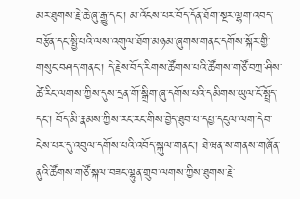མར་ཐུགས་རྗེ་ཆེ་ཞུ་རྒྱུ་དང་། མ་འོངས་པར་བོད་དོན་ཐོག་སྔར་ལྷག་འབད་བརྩོན་དང་སྤྱི་པའི་ལས་འགུལ་ཐོག་མཉམ་ཞུགས་གནང་དགོས་སྐོར་གྱི་གསུང་བཤད་གནང་། དེ་རྗེས་བོད་རིགས་ཚོགས་པའི་ཚོགས་གཙོ་བཀྲ་ཤིས་ཚེ་རིང་ལགས་ཀྱིས་དུས་དྲན་གོ་སྒྲིག་ཞུ་དགོས་པའི་དམིགས་ཡུལ་ངོ་སྤྲོད་དང་། བོད་མི་རྣམས་ཀྱིས་རང་རང་གིས་བྱེད་ཐུབ་པ་དཔྱ་དངུལ་ལག་དེབ་ངེས་པར་དུ་འབུལ་དགོས་པའི་འབོད་སྐུལ་གནང་། ཐེ་ཝན་ས་གནས་གཞོན་ནུའི་ཚོགས་གཙོ་སྐལ་བཟང་ལྷུན་གྲུབ་ལགས་ཀྱིས་ཐུགས་རྗེ་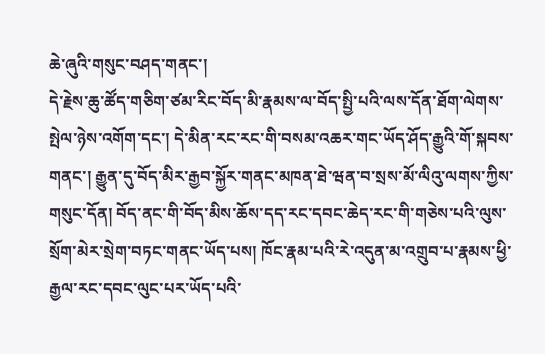ཆེ་ཞུའི་གསུང་བཤད་གནང་།
དེ་རྗེས་ཆུ་ཚོད་གཅིག་ཙམ་རིང་བོད་མི་རྣམས་ལ་བོད་སྤྱི་པའི་ལས་དོན་ཐོག་ལེགས་སྤེལ་ཉེས་འགོག་དང་། དེ་མིན་རང་རང་གི་བསམ་འཆར་གང་ཡོད་ཤོད་རྒྱུའི་གོ་སྐབས་གནང་། རྒྱུན་དུ་བོད་མིར་རྒྱབ་སྐྱོར་གནང་མཁན་ཐེ་ཝན་བ་སྲས་མོ་ལིའུ་ལགས་ཀྱིས་གསུང་དོན། བོད་ནང་གི་བོད་མིས་ཆོས་དད་རང་དབང་ཆེད་རང་གི་གཅེས་པའི་ལུས་སྲོག་མེར་སྲེག་བཏང་གནང་ཡོད་པས། ཁོང་རྣམ་པའི་རེ་འདུན་མ་འགྲུབ་པ་རྣམས་ཕྱི་རྒྱལ་རང་དབང་ལུང་པར་ཡོད་པའི་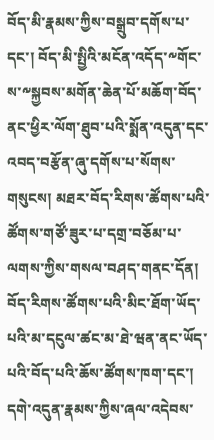བོད་མི་རྣམས་ཀྱིས་བསྒྲུབ་དགོས་པ་དང་། བོད་མི་སྤྱིའི་མངོན་འདོད་༸གོང་ས་༸སྐྱབས་མགོན་ཆེན་པོ་མཆོག་བོད་ནང་ཕྱིར་ལོག་ཐུབ་པའི་སྨོན་འདུན་དང་འབད་བརྩོན་ཞུ་དགོས་པ་སོགས་གསུངས། མཐར་བོད་རིགས་ཚོགས་པའི་ཚོགས་གཙོ་ཟུར་པ་དགྲ་བཅོམ་པ་ལགས་ཀྱིས་གསལ་བཤད་གནང་དོན། བོད་རིགས་ཚོགས་པའི་མིང་ཐོག་ཡོད་པའི་མ་དངུལ་ཚང་མ་ཐེ་ཝན་ནང་ཡོད་པའི་བོད་པའི་ཆོས་ཚོགས་ཁག་དང་། དགེ་འདུན་རྣམས་ཀྱིས་ཞལ་འདེབས་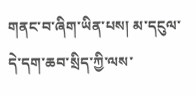གནང་བ་ཞིག་ཡིན་པས། མ་དངུལ་དེ་དག་ཆབ་སྲིད་ཀྱི་ལས་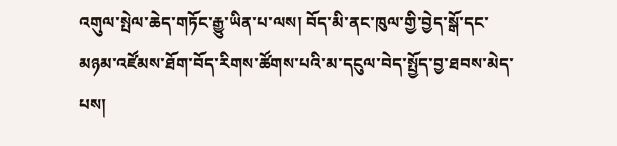འགུལ་སྤེལ་ཆེད་གཏོང་རྒྱུ་ཡིན་པ་ལས། བོད་མི་ནང་ཁུལ་གྱི་བྱེད་སྒོ་དང་མཉམ་འཛོམས་ཐོག་བོད་རིགས་ཚོགས་པའི་མ་དངུལ་བེད་སྤྱོད་བྱ་ཐབས་མེད་པས།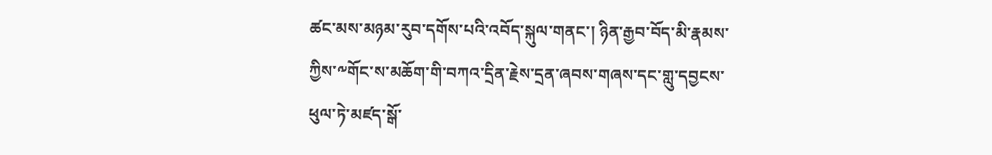ཚང་མས་མཉམ་རུབ་དགོས་པའི་འབོད་སྐུལ་གནང་། ཉིན་རྒྱབ་བོད་མི་རྣམས་ཀྱིས་༸གོང་ས་མཆོག་གི་བཀའ་དྲིན་རྗེས་དྲན་ཞབས་གཞས་དང་གླུ་དབྱངས་ཕུལ་ཏེ་མཛད་སྒོ་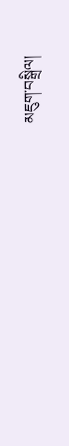མཇུག་བསྒྲིལ།